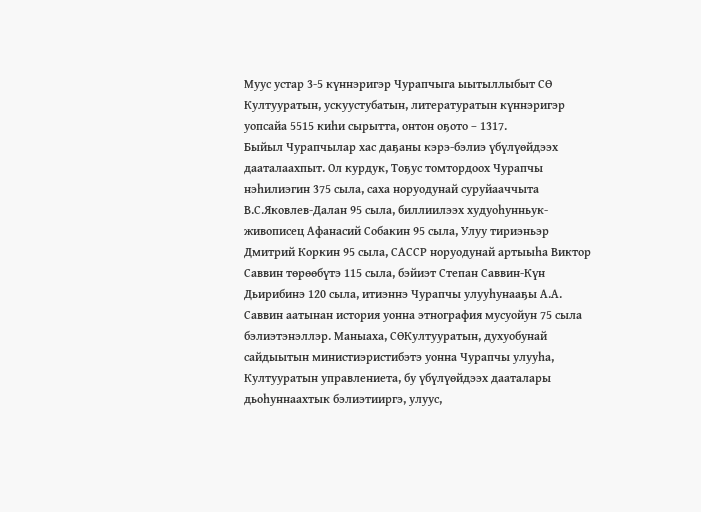Муус устар 3-5 күннэригэр Чурапчыга ыытыллыбыт СӨ Култууратын, ускуустубатын, литературатын күннэригэр уопсайа 5515 киһи сырытта, онтон оҕото – 1317.
Быйыл Чурапчылар хас даҕаны кэрэ-бэлиэ үбүлүөйдээх дааталаахпыт. Ол курдук, Тоҕус томтордоох Чурапчы нэһилиэгин 375 сыла, саха норуодунай суруйааччыта В.С.Яковлев-Далан 95 сыла, биллиилээх худуоһунньук-живописец Афанасий Собакин 95 сыла, Улуу тириэньэр Дмитрий Коркин 95 сыла, САССР норуодунай артыыһа Виктор Саввин төрөөбүтэ 115 сыла, бэйиэт Степан Саввин-Күн Дьирибинэ 120 сыла, итиэннэ Чурапчы улууһунааҕы А.А. Саввин аатынан история уонна этнография мусуойун 75 сыла бэлиэтэнэллэр. Маныаха, СӨКултууратын, духуобунай сайдыытын министиэристибэтэ уонна Чурапчы улууһа, Култууратын управлениета, бу үбүлүөйдээх дааталары дьоһуннаахтык бэлиэтииргэ, улуус,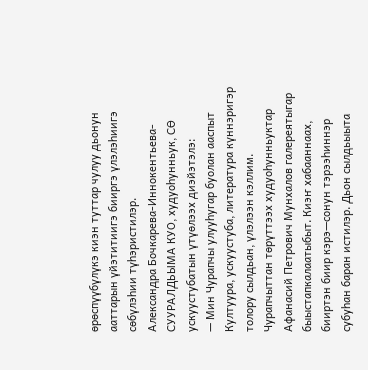өрөспүүбүлүкэ киэн туттар чулуу дьонун ааттарын үйэтитиигэ бииргэ үлэлэһиигэ сөбүлэһии түһэристилэр.
Александра Бочкарева-Иннокентьева-СУУРАЛДЬЫМА КУО, худуоһунньук, СӨ ускуустубатын үтүөлээх диэйэтэлэ:
— Мин Чурапчы улууһугар буолан ааспыт Култуура, ускуустуба, литература күннэригэр толору сылдьан, үлэлээн кэллим. Чурапчыттан төрүттээх худуоһунньуктар Афанасий Петрович Мунхалов галереятыгар быыстапкалаатыбыт. Киэҥ хабааннаах, бииртэн биир кэрэ—сонун тэрээһиннэр субуһан баран истилэр. Дьон сылдьыыта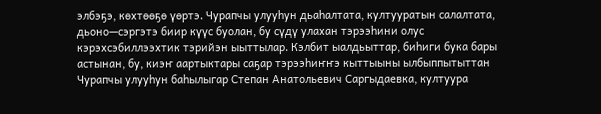элбэҕэ, көхтөөҕө үөртэ. Чурапчы улууһун дьаһалтата, култууратын салалтата, дьоно—сэргэтэ биир күүс буолан, бу сүдү улахан тэрээһини олус кэрэхсэбиллээхтик тэрийэн ыыттылар. Кэлбит ыалдьыттар, биһиги бука бары астынан, бу, киэҥ аартыктары саҕар тэрээһиҥҥэ кыттыыны ылбыппытыттан Чурапчы улууһун баһылыгар Степан Анатольевич Саргыдаевка, култуура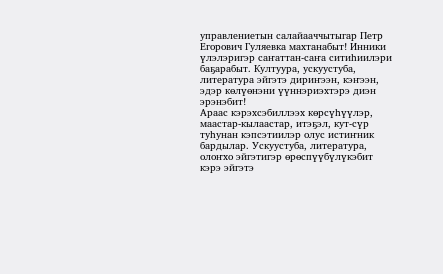управлениетын салайааччытыгар Петр Егорович Гуляевка махтанабыт! Инники үлэлэригэр саҥаттан-саҥа ситиһиилэри баҕарабыт. Култуура, ускуустуба, литература эйгэтэ дириҥээн, кэҥээн, эдэр көлүөнэни үүннэриэхтэрэ диэн эрэнэбит!
Араас кэрэхсэбиллээх көрсүһүүлэр, маастар-кылаастар, итэҕэл, кут-сүр туһунан кэпсэтиилэр олус истиҥник бардылар. Ускуустуба, литература, олоҥхо эйгэтигэр өрөспүүбүлүкэбит кэрэ эйгэтэ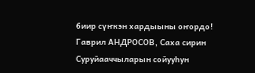биир сүҥкэн хардыыны оҥордо!
Гаврил АНДРОСОВ, Саха сирин Суруйааччыларын сойууһун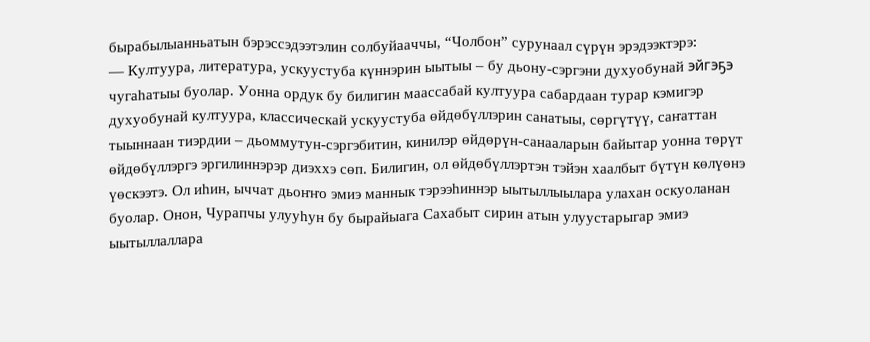бырабылыанньатын бэрэссэдээтэлин солбуйааччы, “Чолбон” сурунаал сүрүн эрэдээктэрэ:
— Култуура, литература, ускуустуба күннэрин ыытыы – бу дьону-сэргэни духуобунай эйгэҕэ чугаһатыы буолар. Уонна ордук бу билигин маассабай култуура сабардаан турар кэмигэр духуобунай култуура, классическай ускуустуба өйдөбүллэрин санатыы, сөргүтүү, саҥаттан тыыннаан тиэрдии – дьоммутун-сэргэбитин, кинилэр өйдөрүн-санааларын байытар уонна төрүт өйдөбүллэргэ эргилиннэрэр диэххэ сөп. Билигин, ол өйдөбүллэртэн тэйэн хаалбыт бүтүн көлүөнэ үөскээтэ. Ол иһин, ыччат дьоҥҥо эмиэ маннык тэрээһиннэр ыытыллыылара улахан оскуоланан буолар. Онон, Чурапчы улууһун бу бырайыага Сахабыт сирин атын улуустарыгар эмиэ ыытыллаллара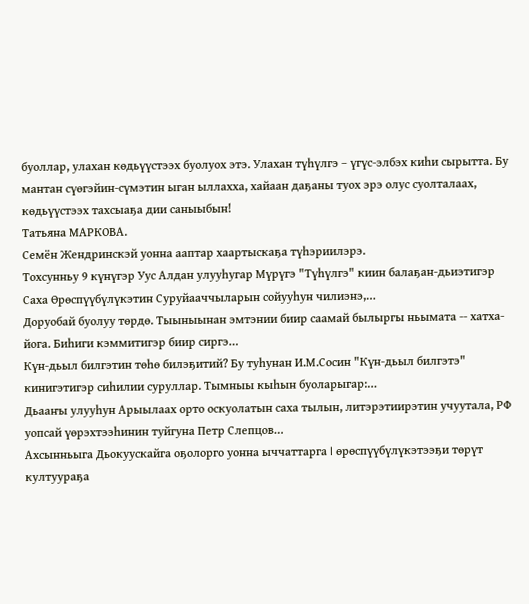буоллар, улахан көдьүүстээх буолуох этэ. Улахан түһүлгэ – үгүс-элбэх киһи сырытта. Бу мантан сүөгэйин-сүмэтин ыган ыллахха, хайаан даҕаны туох эрэ олус суолталаах, көдьүүстээх тахсыаҕа дии саныыбын!
Татьяна МАРКОВА.
Семён Жендринскэй уонна ааптар хаартыскаҕа түһэриилэрэ.
Тохсунньу 9 күнүгэр Уус Алдан улууһугар Мүрүгэ "Түһүлгэ" киин балаҕан-дьиэтигэр Саха Өрөспүүбүлүкэтин Суруйааччыларын сойууһун чилиэнэ,…
Доруобай буолуу төрдө. Тыыныынан эмтэнии биир саамай былыргы ньымата -- хатха-йога. Биһиги кэммитигэр биир сиргэ…
Күн-дьыл билгэтин төһө билэҕитий? Бу туһунан И.М.Сосин "Күн-дьыл билгэтэ" кинигэтигэр сиһилии суруллар. Тымныы кыһын буоларыгар:…
Дьааҥы улууһун Арыылаах орто оскуолатын саха тылын, литэрэтиирэтин учуутала, РФ уопсай үөрэхтээһинин туйгуна Петр Слепцов…
Ахсынньыга Дьокуускайга оҕолорго уонна ыччаттарга I өрөспүүбүлүкэтээҕи төрүт култуураҕа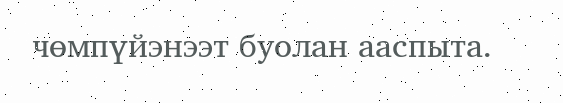чөмпүйэнээт буолан ааспыта.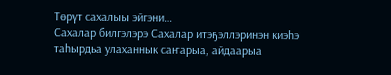Төрүт сахалыы эйгэни…
Сахалар билгэлэрэ Сахалар итэҕэллэринэн киэһэ таһырдьа улаханнык саҥарыа, айдаарыа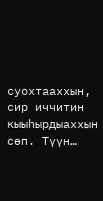суохтааххын, сир иччитин кыыһырдыаххын сөп. Түүн…